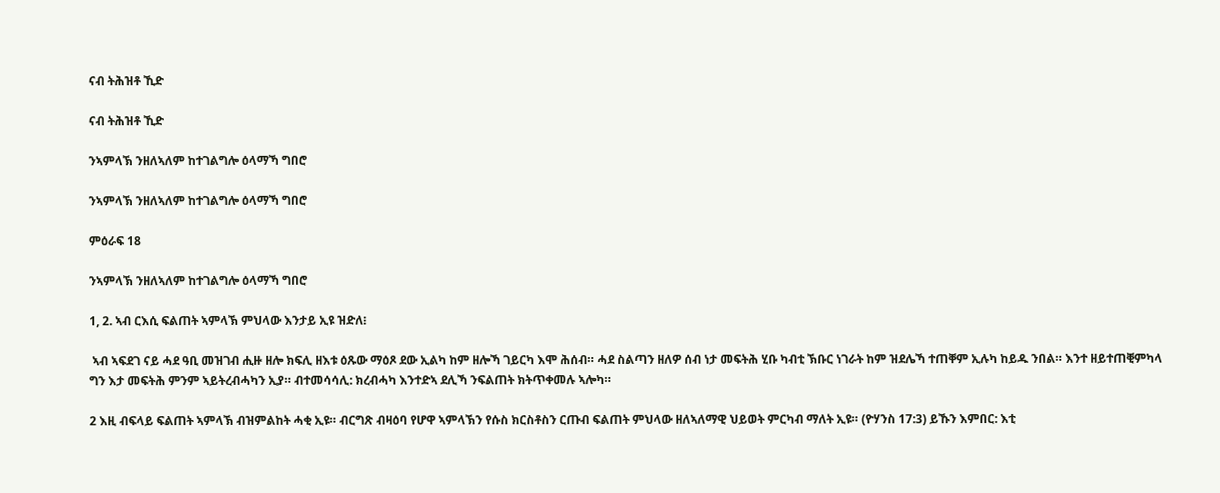ናብ ትሕዝቶ ኺድ

ናብ ትሕዝቶ ኺድ

ንኣምላኽ ንዘለኣለም ከተገልግሎ ዕላማኻ ግበሮ

ንኣምላኽ ንዘለኣለም ከተገልግሎ ዕላማኻ ግበሮ

ምዕራፍ 18

ንኣምላኽ ንዘለኣለም ከተገልግሎ ዕላማኻ ግበሮ

1, 2. ኣብ ርእሲ ፍልጠት ኣምላኽ ምህላው እንታይ ኢዩ ዝድለ፧

 ኣብ ኣፍደገ ናይ ሓደ ዓቢ መዝገብ ሒዙ ዘሎ ክፍሊ ዘእቱ ዕጹው ማዕጾ ደው ኢልካ ከም ዘሎኻ ገይርካ እሞ ሕሰብ። ሓደ ስልጣን ዘለዎ ሰብ ነታ መፍትሕ ሂቡ ካብቲ ኽቡር ነገራት ከም ዝደሌኻ ተጠቐም ኢሉካ ከይዱ ንበል። እንተ ዘይተጠቒምካላ ግን እታ መፍትሕ ምንም ኣይትረብሓካን ኢያ። ብተመሳሳሊ: ክረብሓካ እንተድኣ ደሊኻ ንፍልጠት ክትጥቀመሉ ኣሎካ።

2 እዚ ብፍላይ ፍልጠት ኣምላኽ ብዝምልከት ሓቂ ኢዩ። ብርግጽ ብዛዕባ የሆዋ ኣምላኽን የሱስ ክርስቶስን ርጡብ ፍልጠት ምህላው ዘለኣለማዊ ህይወት ምርካብ ማለት ኢዩ። (ዮሃንስ 17:3) ይኹን እምበር: እቲ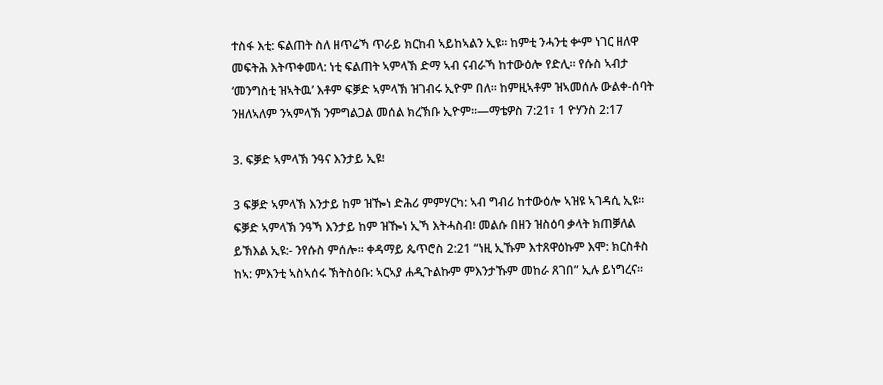ተስፋ እቲ: ፍልጠት ስለ ዘጥሬኻ ጥራይ ክርከብ ኣይከኣልን ኢዩ። ከምቲ ንሓንቲ ቍም ነገር ዘለዋ መፍትሕ እትጥቀመላ: ነቲ ፍልጠት ኣምላኽ ድማ ኣብ ናብራኻ ከተውዕሎ የድሊ። የሱስ ኣብታ ‘መንግስቲ ዝኣትዉ’ እቶም ፍቓድ ኣምላኽ ዝገብሩ ኢዮም በለ። ከምዚኣቶም ዝኣመሰሉ ውልቀ-ሰባት ንዘለኣለም ንኣምላኽ ንምግልጋል መሰል ክረኽቡ ኢዮም።—ማቴዎስ 7:21፣ 1 ዮሃንስ 2:17

3. ፍቓድ ኣምላኽ ንዓና እንታይ ኢዩ፧

3 ፍቓድ ኣምላኽ እንታይ ከም ዝዀነ ድሕሪ ምምሃርካ: ኣብ ግብሪ ከተውዕሎ ኣዝዩ ኣገዳሲ ኢዩ። ፍቓድ ኣምላኽ ንዓኻ እንታይ ከም ዝዀነ ኢኻ እትሓስብ፧ መልሱ በዘን ዝስዕባ ቃላት ክጠቓለል ይኽእል ኢዩ:- ንየሱስ ምሰሎ። ቀዳማይ ጴጥሮስ 2:21 “ነዚ ኢኹም እተጸዋዕኩም እሞ: ክርስቶስ ከኣ: ምእንቲ ኣስኣሰሩ ኽትስዕቡ: ኣርኣያ ሐዲጉልኩም ምእንታኹም መከራ ጸገበ” ኢሉ ይነግረና።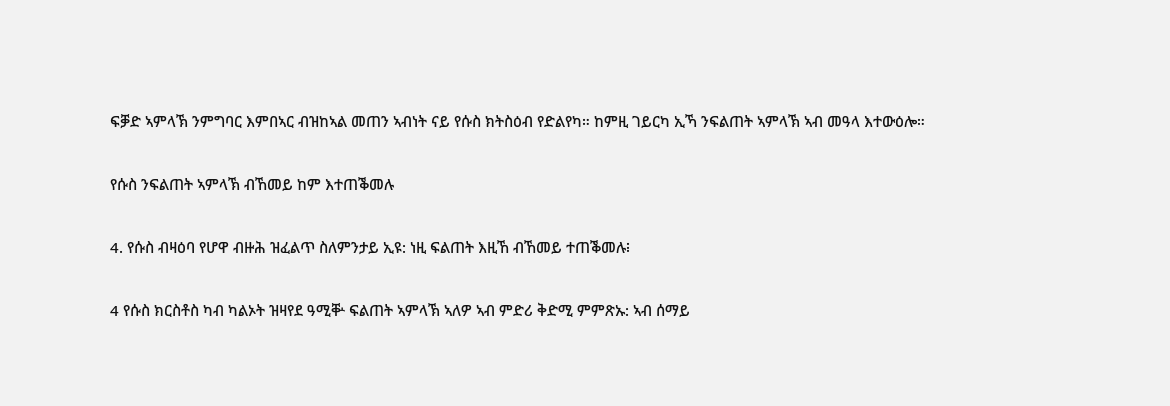ፍቓድ ኣምላኽ ንምግባር እምበኣር ብዝከኣል መጠን ኣብነት ናይ የሱስ ክትስዕብ የድልየካ። ከምዚ ገይርካ ኢኻ ንፍልጠት ኣምላኽ ኣብ መዓላ እተውዕሎ።

የሱስ ንፍልጠት ኣምላኽ ብኸመይ ከም እተጠቕመሉ

4. የሱስ ብዛዕባ የሆዋ ብዙሕ ዝፈልጥ ስለምንታይ ኢዩ: ነዚ ፍልጠት እዚኸ ብኸመይ ተጠቕመሉ፧

4 የሱስ ክርስቶስ ካብ ካልኦት ዝዛየደ ዓሚቝ ፍልጠት ኣምላኽ ኣለዎ ኣብ ምድሪ ቅድሚ ምምጽኡ: ኣብ ሰማይ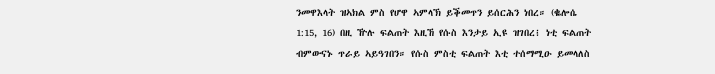ንመዋእላት ዝኣክል ምስ የሆዋ ኣምላኽ ይቕመጥን ይሰርሕን ነበረ። (ቈሎሴ 1:15, 16) በዚ ዅሉ ፍልጠት እዚኸ የሱስ እንታይ ኢዩ ዝገበረ፧ ነቲ ፍልጠት ብምውናኑ ጥራይ ኣይዓገበን። የሱስ ምስቲ ፍልጠት እቲ ተሰማሚዑ ይመላለስ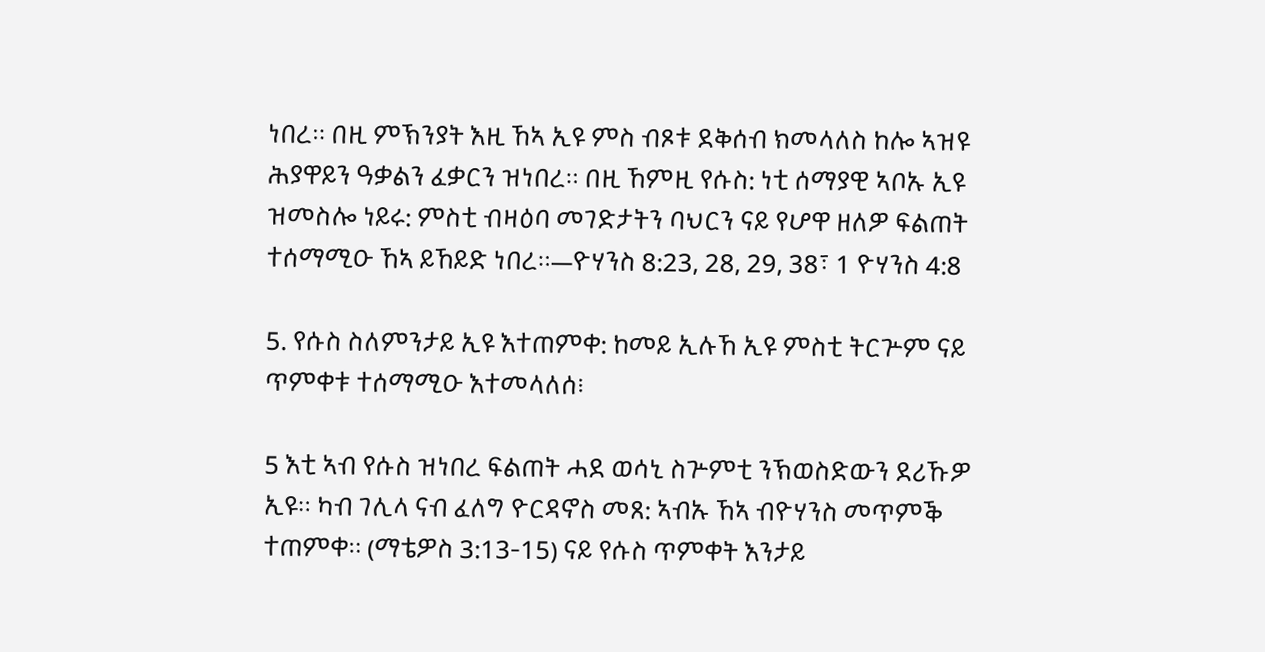ነበረ። በዚ ምኽንያት እዚ ኸኣ ኢዩ ምስ ብጾቱ ደቅሰብ ክመላለስ ከሎ ኣዝዩ ሕያዋይን ዓቃልን ፈቃርን ዝነበረ። በዚ ኸምዚ የሱስ: ነቲ ሰማያዊ ኣቦኡ ኢዩ ዝመስሎ ነይሩ: ምስቲ ብዛዕባ መገድታትን ባህርን ናይ የሆዋ ዘለዎ ፍልጠት ተሰማሚዑ ኸኣ ይኸይድ ነበረ።—ዮሃንስ 8:23, 28, 29, 38፣ 1 ዮሃንስ 4:8

5. የሱስ ስለምንታይ ኢዩ እተጠምቀ: ከመይ ኢሉኸ ኢዩ ምስቲ ትርጕም ናይ ጥምቀቱ ተሰማሚዑ እተመላለሰ፧

5 እቲ ኣብ የሱስ ዝነበረ ፍልጠት ሓደ ወሳኒ ስጕምቲ ንኽወስድውን ደሪኹዎ ኢዩ። ካብ ገሊላ ናብ ፈለግ ዮርዳኖስ መጸ: ኣብኡ ኸኣ ብዮሃንስ መጥምቕ ተጠምቀ። (ማቴዎስ 3:13-15) ናይ የሱስ ጥምቀት እንታይ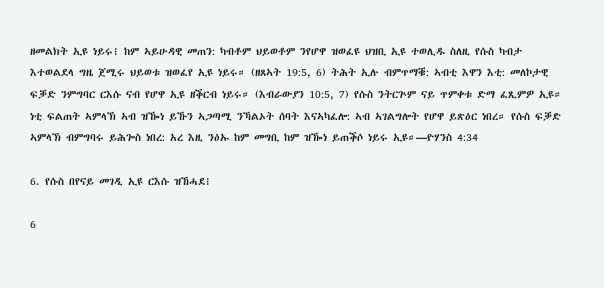ዘመልክት ኢዩ ነይሩ፧ ከም ኣይሁዳዊ መጠን: ካብቶም ህይወቶም ንየሆዋ ዝወፈዩ ህዝቢ ኢዩ ተወሊዱ ስለዚ የሱስ ካብታ እተወልደላ ግዜ ጀሚሩ ህይወቱ ዝወፈየ ኢዩ ነይሩ። (ዘጸኣት 19:5, 6) ትሕት ኢሉ ብምጥማቑ: ኣብቲ እዋን እቲ: መለኮታዊ ፍቓድ ንምግባር ርእሱ ናብ የሆዋ ኢዩ ዘቕርብ ነይሩ። (እብራውያን 10:5, 7) የሱስ ንትርጕም ናይ ጥምቀቱ ድማ ፈጺምዎ ኢዩ። ነቲ ፍልጠት ኣምላኽ ኣብ ዝዀነ ይኹን ኣጋጣሚ ንኻልኦት ሰባት እናኣካፈሎ: ኣብ ኣገልግሎት የሆዋ ይጽዕር ነበረ። የሱስ ፍቓድ ኣምላኽ ብምግባሩ ይሕጐስ ነበረ: አረ እዚ ንዕኡ ከም መግቢ ከም ዝዀነ ይጠቕሶ ነይሩ ኢዩ።—ዮሃንስ 4:34

6. የሱስ በየናይ መገዲ ኢዩ ርእሱ ዝኸሓደ፧

6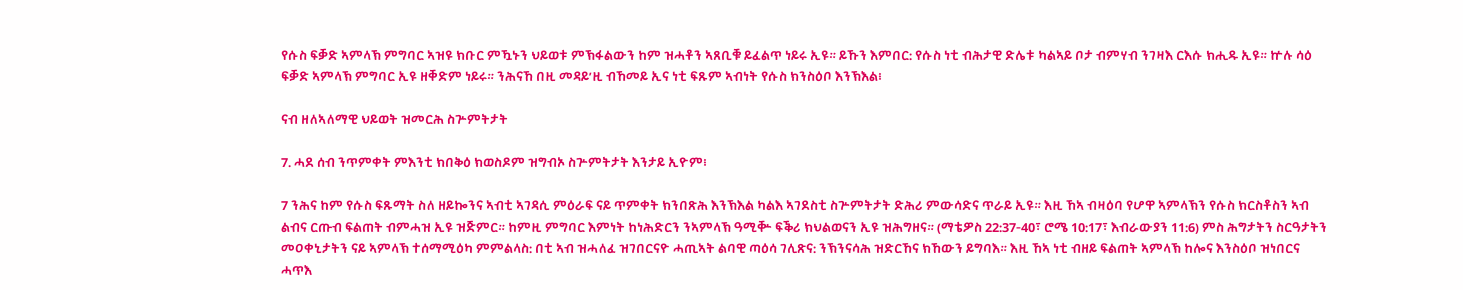የሱስ ፍቓድ ኣምላኽ ምግባር ኣዝዩ ክቡር ምዃኑን ህይወቱ ምኽፋልውን ከም ዝሓቶን ኣጸቢቑ ይፈልጥ ነይሩ ኢዩ። ይኹን እምበር: የሱስ ነቲ ብሕታዊ ድሌቱ ካልኣይ ቦታ ብምሃብ ንገዛእ ርእሱ ክሒዱ ኢዩ። ኵሉ ሳዕ ፍቓድ ኣምላኽ ምግባር ኢዩ ዘቐድም ነይሩ። ንሕናኸ በዚ መዳይ’ዚ ብኸመይ ኢና ነቲ ፍጹም ኣብነት የሱስ ክንስዕቦ እንኽእል፧

ናብ ዘለኣለማዊ ህይወት ዝመርሕ ስጕምትታት

7. ሓደ ሰብ ንጥምቀት ምእንቲ ክበቅዕ ክወስዶም ዝግብኦ ስጕምትታት እንታይ ኢዮም፧

7 ንሕና ከም የሱስ ፍጹማት ስለ ዘይኰንና ኣብቲ ኣገዳሲ ምዕራፍ ናይ ጥምቀት ክንበጽሕ እንኽእል ካልእ ኣገደስቲ ስጕምትታት ድሕሪ ምውሳድና ጥራይ ኢዩ። እዚ ኸኣ ብዛዕባ የሆዋ ኣምላኽን የሱስ ክርስቶስን ኣብ ልብና ርጡብ ፍልጠት ብምሓዝ ኢዩ ዝጅምር። ከምዚ ምግባር እምነት ከነሕድርን ንኣምላኽ ዓሚቝ ፍቕሪ ክህልወናን ኢዩ ዝሕግዘና። (ማቴዎስ 22:37-40፣ ሮሜ 10:17፣ እብራውያን 11:6) ምስ ሕግታትን ስርዓታትን መዐቀኒታትን ናይ ኣምላኽ ተሰማሚዕካ ምምልላስ: በቲ ኣብ ዝሓለፈ ዝገበርናዮ ሓጢኣት ልባዊ ጣዕሳ ገሊጽና: ንኽንናሳሕ ዝድርኸና ክኸውን ይግባእ። እዚ ኸኣ ነቲ ብዘይ ፍልጠት ኣምላኽ ከሎና እንስዕቦ ዝነበርና ሓጥእ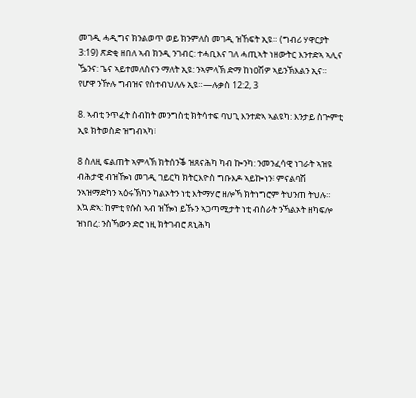መገዲ ሓዲግና ክንልወጥ ወይ ክንምለስ መገዲ ዝኸፍት ኢዩ። (ግብሪ ሃዋርያት 3:19) ጽድቂ ዘበለ ኣብ ክንዲ ንገብር: ተሓቢእና ገለ ሓጢኣት ነዘውትር እንተድኣ ኣሊና ዄንና: ጌና ኣይተመለስናን ማለት ኢዩ: ንኣምላኽ ድማ ከነዐሽዎ ኣይንኽእልን ኢና። የሆዋ ንዅሉ ግብዝና የስተብህለሉ ኢዩ።—ሉቃስ 12:2, 3

8. ኣብቲ ንጥፈት ስብከት መንግስቲ ክትሳተፍ ባህጊ እንተድኣ ኣልዩካ: እንታይ ስጕምቲ ኢዩ ክትወስድ ዝግብኣካ፧

8 ስለዚ ፍልጠት ኣምላኽ ክትሰንቕ ዝጸናሕካ ካብ ኰንካ: ንመንፈሳዊ ነገራት ኣዝዩ ብሕታዊ ብዝዀነ መገዲ ገይርካ ክትርእዮስ ግቡእዶ ኣይኰነን፧ ምናልባሽ ንኣዝማድካን ኣዕሩኽካን ካልኦትን ነቲ እትማሃሮ ዘሎኻ ክትነግሮም ትህንጠ ትህሉ። እኳ ድኣ: ከምቲ የሱስ ኣብ ዝዀነ ይኹን ኣጋጣሚታት ነቲ ብስራት ንኻልኦት ዘካፍሎ ዝነበረ: ንስኻውን ድሮ ነዚ ክትገብሮ ጸኒሕካ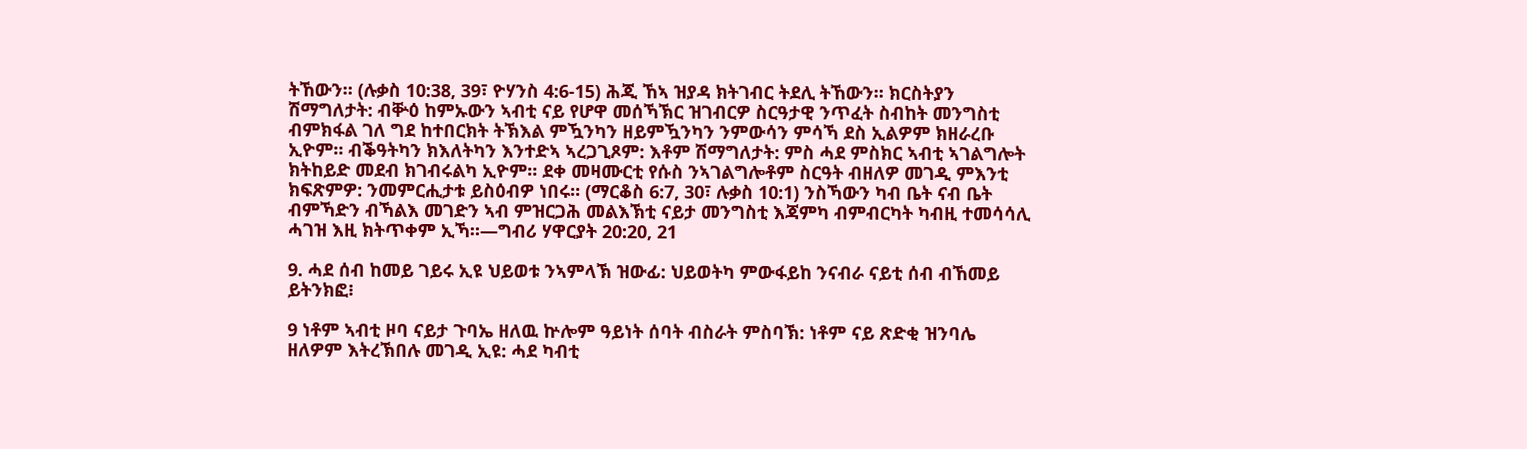ትኸውን። (ሉቃስ 10:38, 39፣ ዮሃንስ 4:6-15) ሕጂ ኸኣ ዝያዳ ክትገብር ትደሊ ትኸውን። ክርስትያን ሽማግለታት: ብቝዕ ከምኡውን ኣብቲ ናይ የሆዋ መሰኻኽር ዝገብርዎ ስርዓታዊ ንጥፈት ስብከት መንግስቲ ብምክፋል ገለ ግደ ከተበርክት ትኽእል ምዃንካን ዘይምዃንካን ንምውሳን ምሳኻ ደስ ኢልዎም ክዘራረቡ ኢዮም። ብቕዓትካን ክእለትካን እንተድኣ ኣረጋጊጾም: እቶም ሽማግለታት: ምስ ሓደ ምስክር ኣብቲ ኣገልግሎት ክትከይድ መደብ ክገብሩልካ ኢዮም። ደቀ መዛሙርቲ የሱስ ንኣገልግሎቶም ስርዓት ብዘለዎ መገዲ ምእንቲ ክፍጽምዎ: ንመምርሒታቱ ይስዕብዎ ነበሩ። (ማርቆስ 6:7, 30፣ ሉቃስ 10:1) ንስኻውን ካብ ቤት ናብ ቤት ብምኻድን ብኻልእ መገድን ኣብ ምዝርጋሕ መልእኽቲ ናይታ መንግስቲ እጃምካ ብምብርካት ካብዚ ተመሳሳሊ ሓገዝ እዚ ክትጥቀም ኢኻ።—ግብሪ ሃዋርያት 20:20, 21

9. ሓደ ሰብ ከመይ ገይሩ ኢዩ ህይወቱ ንኣምላኽ ዝውፊ: ህይወትካ ምውፋይከ ንናብራ ናይቲ ሰብ ብኸመይ ይትንክፎ፧

9 ነቶም ኣብቲ ዞባ ናይታ ጉባኤ ዘለዉ ኵሎም ዓይነት ሰባት ብስራት ምስባኽ: ነቶም ናይ ጽድቂ ዝንባሌ ዘለዎም እትረኽበሉ መገዲ ኢዩ: ሓደ ካብቲ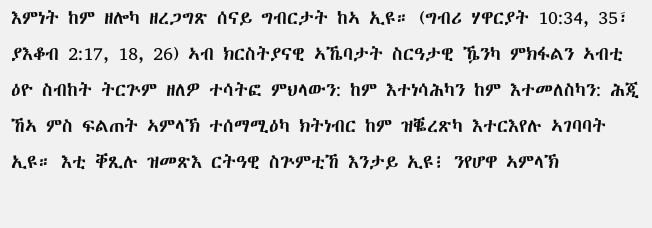እምነት ከም ዘሎካ ዘረጋግጽ ሰናይ ግብርታት ከኣ ኢዩ። (ግብሪ ሃዋርያት 10:34, 35፣ ያእቆብ 2:17, 18, 26) ኣብ ክርስትያናዊ ኣኼባታት ስርዓታዊ ዄንካ ምክፋልን ኣብቲ ዕዮ ስብከት ትርጕም ዘለዎ ተሳትፎ ምህላውን: ከም እተነሳሕካን ከም እተመለስካን: ሕጂ ኸኣ ምስ ፍልጠት ኣምላኽ ተሰማሚዕካ ክትነብር ከም ዝቘረጽካ እተርእየሉ ኣገባባት ኢዩ። እቲ ቐጺሉ ዝመጽእ ርትዓዊ ስጕምቲኸ እንታይ ኢዩ፧ ንየሆዋ ኣምላኽ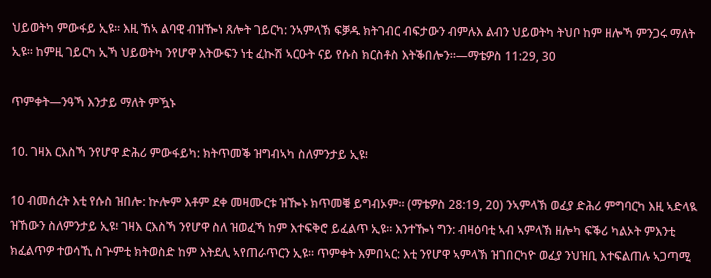ህይወትካ ምውፋይ ኢዩ። እዚ ኸኣ ልባዊ ብዝዀነ ጸሎት ገይርካ: ንኣምላኽ ፍቓዱ ክትገብር ብፍታውን ብምሉእ ልብን ህይወትካ ትህቦ ከም ዘሎኻ ምንጋሩ ማለት ኢዩ። ከምዚ ገይርካ ኢኻ ህይወትካ ንየሆዋ እትውፍን ነቲ ፈኲሽ ኣርዑት ናይ የሱስ ክርስቶስ እትቕበሎን።—ማቴዎስ 11:29, 30

ጥምቀት—ንዓኻ እንታይ ማለት ምዃኑ

10. ገዛእ ርእስኻ ንየሆዋ ድሕሪ ምውፋይካ: ክትጥመቕ ዝግብኣካ ስለምንታይ ኢዩ፧

10 ብመሰረት እቲ የሱስ ዝበሎ: ኵሎም እቶም ደቀ መዛሙርቱ ዝዀኑ ክጥመቑ ይግብኦም። (ማቴዎስ 28:19, 20) ንኣምላኽ ወፈያ ድሕሪ ምግባርካ እዚ ኣድላዪ ዝኸውን ስለምንታይ ኢዩ፧ ገዛእ ርእስኻ ንየሆዋ ስለ ዝወፈኻ ከም እተፍቅሮ ይፈልጥ ኢዩ። እንተዀነ ግን: ብዛዕባቲ ኣብ ኣምላኽ ዘሎካ ፍቕሪ ካልኦት ምእንቲ ክፈልጥዎ ተወሳኺ ስጕምቲ ክትወስድ ከም እትደሊ ኣየጠራጥርን ኢዩ። ጥምቀት እምበኣር: እቲ ንየሆዋ ኣምላኽ ዝገበርካዮ ወፈያ ንህዝቢ እተፍልጠሉ ኣጋጣሚ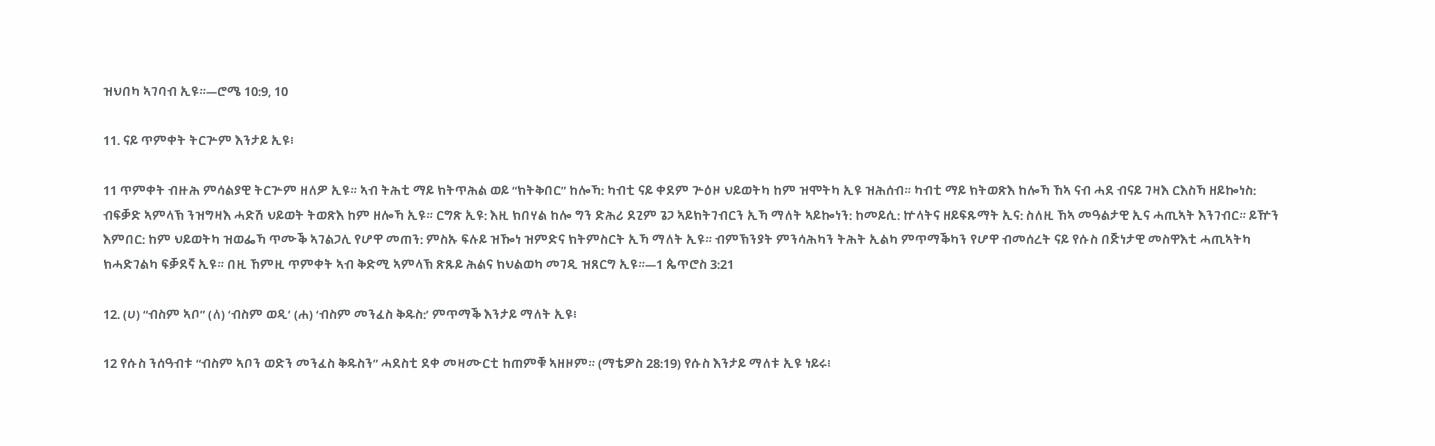ዝህበካ ኣገባብ ኢዩ።—ሮሜ 10:9, 10

11. ናይ ጥምቀት ትርጕም እንታይ ኢዩ፧

11 ጥምቀት ብዙሕ ምሳልያዊ ትርጕም ዘለዎ ኢዩ። ኣብ ትሕቲ ማይ ክትጥሕል ወይ “ክትቅበር” ከሎኻ: ካብቲ ናይ ቀደም ጕዕዞ ህይወትካ ከም ዝሞትካ ኢዩ ዝሕሰብ። ካብቲ ማይ ክትወጽእ ከሎኻ ኸኣ ናብ ሓደ ብናይ ገዛእ ርእስኻ ዘይኰነስ: ብፍቓድ ኣምላኽ ንዝግዛእ ሓድሽ ህይወት ትወጽእ ከም ዘሎኻ ኢዩ። ርግጽ ኢዩ: እዚ ክበሃል ከሎ ግን ድሕሪ ደጊም ጌጋ ኣይክትገብርን ኢኻ ማለት ኣይኰነን: ከመይሲ: ኵላትና ዘይፍጹማት ኢና: ስለዚ ኸኣ መዓልታዊ ኢና ሓጢኣት እንገብር። ይዅን እምበር: ከም ህይወትካ ዝወፌኻ ጥሙቕ ኣገልጋሊ የሆዋ መጠን: ምስኡ ፍሉይ ዝዀነ ዝምድና ክትምስርት ኢኻ ማለት ኢዩ። ብምኽንያት ምንሳሕካን ትሕት ኢልካ ምጥማቕካን የሆዋ ብመሰረት ናይ የሱስ በጅነታዊ መስዋእቲ ሓጢኣትካ ክሓድገልካ ፍቓደኛ ኢዩ። በዚ ኸምዚ ጥምቀት ኣብ ቅድሚ ኣምላኽ ጽጹይ ሕልና ክህልወካ መገዲ ዝጸርግ ኢዩ።—1 ጴጥሮስ 3:21

12. (ሀ) “ብስም ኣቦ” (ለ) ‘ብስም ወዲ’ (ሐ) ‘ብስም መንፈስ ቅዱስ:’ ምጥማቕ እንታይ ማለት ኢዩ፧

12 የሱስ ንሰዓብቱ “ብስም ኣቦን ወድን መንፈስ ቅዱስን” ሓደስቲ ደቀ መዛሙርቲ ከጠምቑ ኣዘዞም። (ማቴዎስ 28:19) የሱስ እንታይ ማለቱ ኢዩ ነይሩ፧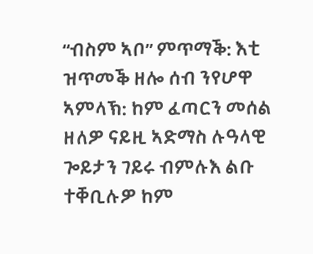“ብስም ኣቦ” ምጥማቕ: እቲ ዝጥመቕ ዘሎ ሰብ ንየሆዋ ኣምላኽ: ከም ፈጣርን መሰል ዘለዎ ናይዚ ኣድማስ ሉዓላዊ ጐይታን ገይሩ ብምሉእ ልቡ ተቐቢሉዎ ከም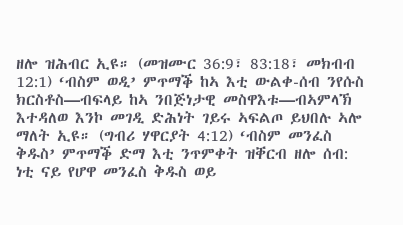ዘሎ ዝሕብር ኢዩ። (መዝሙር 36:9፣ 83:18፣ መክብብ 12:1) ‘ብስም ወዲ’ ምጥማቕ ከኣ እቲ ውልቀ-ሰብ ንየሱስ ክርስቶስ—ብፍላይ ከኣ ንበጅነታዊ መስዋእቱ—ብኣምላኽ እተዳለወ እንኮ መገዲ ድሕነት ገይሩ ኣፍልጦ ይህበሉ ኣሎ ማለት ኢዩ። (ግብሪ ሃዋርያት 4:12) ‘ብስም መንፈስ ቅዱስ’ ምጥማቕ ድማ እቲ ንጥምቀት ዝቐርብ ዘሎ ሰብ: ነቲ ናይ የሆዋ መንፈስ ቅዱስ ወይ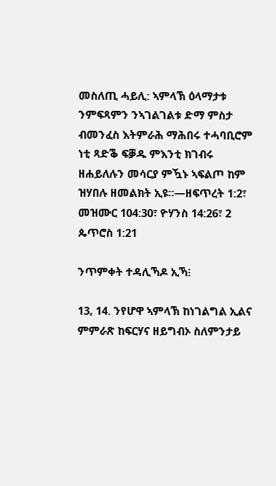መስለጢ ሓይሊ: ኣምላኽ ዕላማታቱ ንምፍጻምን ንኣገልገልቱ ድማ ምስታ ብመንፈስ እትምራሕ ማሕበሩ ተሓባቢሮም ነቲ ጻድቕ ፍቓዱ ምእንቲ ክገብሩ ዘሐይለሉን መሳርያ ምዃኑ ኣፍልጦ ከም ዝሃበሉ ዘመልክት ኢዩ።—ዘፍጥረት 1:2፣ መዝሙር 104:30፣ ዮሃንስ 14:26፣ 2 ጴጥሮስ 1:21

ንጥምቀት ተዳሊኻዶ ኢኻ፧

13, 14. ንየሆዋ ኣምላኽ ከነገልግል ኢልና ምምራጽ ከፍርሃና ዘይግብኦ ስለምንታይ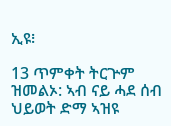ኢዩ፧

13 ጥምቀት ትርጕም ዝመልኦ: ኣብ ናይ ሓደ ሰብ ህይወት ድማ ኣዝዩ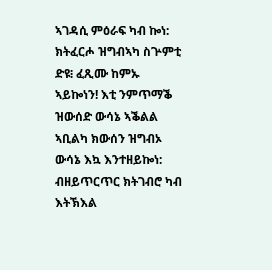ኣገዳሲ ምዕራፍ ካብ ኰነ: ክትፈርሖ ዝግብኣካ ስጕምቲ ድዩ፧ ፈጺሙ ከምኡ ኣይኰነን! እቲ ንምጥማቕ ዝውሰድ ውሳኔ ኣቕልል ኣቢልካ ክውሰን ዝግብኦ ውሳኔ እኳ እንተዘይኰነ: ብዘይጥርጥር ክትገብሮ ካብ እትኽእል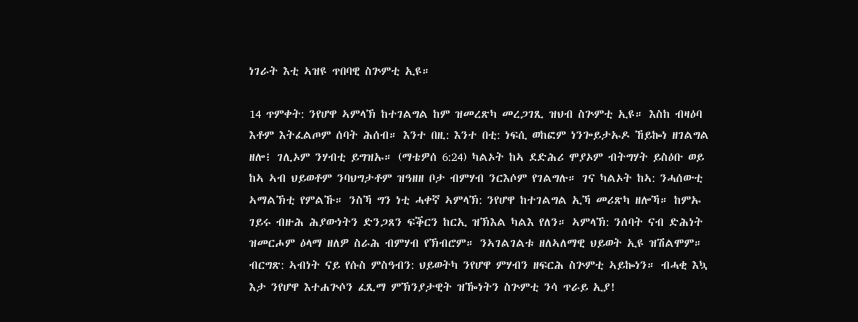ነገራት እቲ ኣዝዩ ጥበባዊ ስጕምቲ ኢዩ።

14 ጥምቀት: ንየሆዋ ኣምላኽ ከተገልግል ከም ዝመረጽካ መረጋገጺ ዝህብ ስጕምቲ ኢዩ። እስከ ብዛዕባ እቶም እትፈልጦም ሰባት ሕሰብ። እንተ በዚ: እንተ በቲ: ነፍሲ ወከፎም ነንጐይታኡዶ ኸይኰነ ዘገልግል ዘሎ፧ ገሊኦም ንሃብቲ ይግዝኡ። (ማቴዎሰ 6:24) ካልኦት ከኣ ደድሕሪ ሞያኦም ብትግሃት ይስዕቡ ወይ ከኣ ኣብ ህይወቶም ንባህግታቶም ዝዓዘዘ ቦታ ብምሃብ ንርእሶም የገልግሉ። ገና ካልኦት ከኣ: ንሓሰውቲ ኣማልኽቲ የምልኹ። ንስኻ ግን ነቲ ሓቀኛ ኣምላኽ: ንየሆዋ ከተገልግል ኢኻ መሪጽካ ዘሎኻ። ከምኡ ገይሩ ብዙሕ ሕያውነትን ድንጋጸን ፍቕርን ከርኢ ዝኽእል ካልእ የለን። ኣምላኽ: ንሰባት ናብ ድሕነት ዝመርሖም ዕላማ ዘለዎ ስራሕ ብምሃብ የኽብሮም። ንኣገልገልቱ ዘለኣለማዊ ህይወት ኢዩ ዝሽልሞም። ብርግጽ: ኣብነት ናይ የሱስ ምስዓብን: ህይወትካ ንየሆዋ ምሃብን ዘፍርሕ ስጕምቲ ኣይኰነን። ብሓቂ እኳ እታ ንየሆዋ እተሐጕሶን ፈጺማ ምኽንያታዊት ዝዀነትን ስጕምቲ ንሳ ጥራይ ኢያ!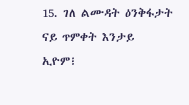15. ገለ ልሙዳት ዕንቅፋታት ናይ ጥምቀት እንታይ ኢዮም፧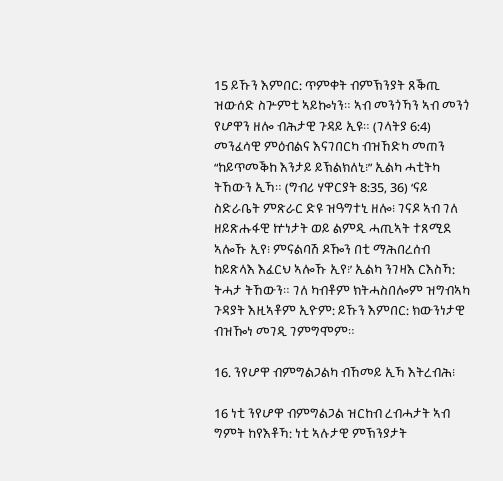15 ይኹን እምበር: ጥምቀት ብምኽንያት ጸቕጢ ዝውሰድ ስጕምቲ ኣይኰነን። ኣብ መንጎኻን ኣብ መንጎ የሆዋን ዘሎ ብሕታዊ ጉዳይ ኢዩ። (ገላትያ 6:4) መንፈሳዊ ምዕብልና እናገበርካ ብዝኸድካ መጠን “ከይጥመቕከ እንታይ ይኽልክለኒ፧” ኢልካ ሓቲትካ ትኸውን ኢኻ። (ግብሪ ሃዋርያት 8:35, 36) ‘ናይ ስድራቤት ምጽራር ድዩ ዝዓግተኒ ዘሎ፧ ገናዶ ኣብ ገለ ዘይጽሑፋዊ ኵነታት ወይ ልምዲ ሓጢኣት ተጸሚደ ኣሎኹ ኢየ፧ ምናልባሽ ዶዀን በቲ ማሕበረሰብ ከይጽላእ እፈርህ ኣሎኹ ኢየ፧’ ኢልካ ንገዛእ ርእስኻ: ትሓታ ትኸውን። ገለ ካብቶም ክትሓስበሎም ዝግብኣካ ጉዳያት እዚኣቶም ኢዮም: ይኹን እምበር: ክውንነታዊ ብዝዀነ መገዲ ገምግሞም።

16. ንየሆዋ ብምግልጋልካ ብኸመይ ኢኻ እትረብሕ፧

16 ነቲ ንየሆዋ ብምግልጋል ዝርከብ ረብሓታት ኣብ ግምት ከየእቶኻ: ነቲ ኣሉታዊ ምኽንያታት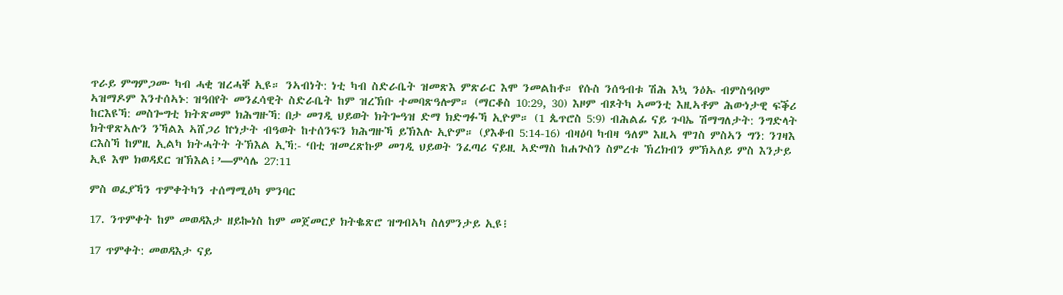ጥራይ ምግምጋሙ ካብ ሓቂ ዝረሓቐ ኢዩ። ንኣብነት: ነቲ ካብ ስድራቤት ዝመጽእ ምጽራር እሞ ንመልከቶ። የሱስ ንሰዓብቱ ሽሕ እኳ ንዕኡ ብምስዓቦም ኣዝማዶም እንተሰኣኑ: ዝዓበየት መንፈሳዊት ስድራቤት ከም ዝረኽቡ ተመባጽዓሎም። (ማርቆስ 10:29, 30) እዞም ብጾትካ ኣመንቲ እዚኣቶም ሕውነታዊ ፍቕሪ ከርእዩኻ: መስጐግቲ ክትጽመም ክሕግዙኻ: በታ መገዲ ህይወት ክትጐዓዝ ድማ ክድግፉኻ ኢዮም። (1 ጴጥሮስ 5:9) ብሕልፊ ናይ ጉባኤ ሽማግለታት: ንግድላት ክትዋጽኣሉን ንኻልእ ኣሸጋሪ ኵነታት ብዓወት ከተሰንፍን ክሕግዙኻ ይኽእሉ ኢዮም። (ያእቆብ 5:14-16) ብዛዕባ ካብዛ ዓለም እዚኣ ሞገስ ምስኣን ግን: ንገዛእ ርእስኻ ከምዚ ኢልካ ክትሓትት ትኽእል ኢኻ:- ‘በቲ ዝመረጽኩዎ መገዲ ህይወት ንፈጣሪ ናይዚ ኣድማስ ከሐጕስን ስምረቱ ኽረክብን ምኽኣለይ ምስ እንታይ ኢዩ እሞ ክወዳደር ዝኽእል፧’—ምሳሌ 27:11

ምስ ወፈያኻን ጥምቀትካን ተሰማሚዕካ ምንባር

17. ንጥምቀት ከም መወዳእታ ዘይኰነስ ከም መጀመርያ ክትቈጽሮ ዝግብኣካ ስለምንታይ ኢዩ፧

17 ጥምቀት: መወዳእታ ናይ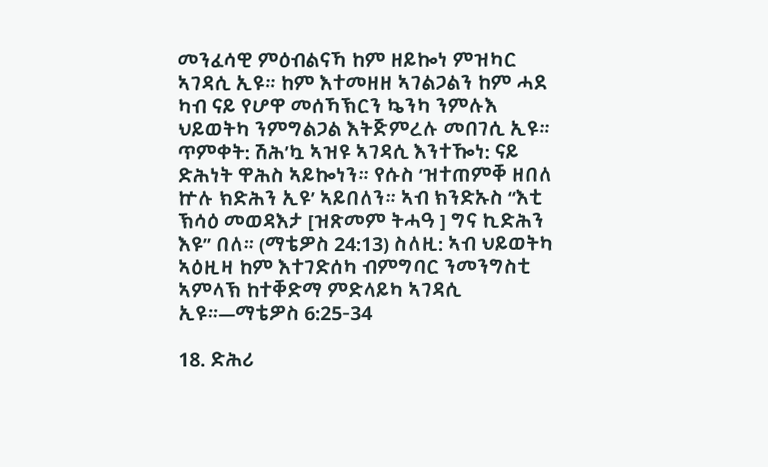መንፈሳዊ ምዕብልናኻ ከም ዘይኰነ ምዝካር ኣገዳሲ ኢዩ። ከም እተመዘዘ ኣገልጋልን ከም ሓደ ካብ ናይ የሆዋ መሰኻኽርን ኴንካ ንምሉእ ህይወትካ ንምግልጋል እትጅምረሉ መበገሲ ኢዩ። ጥምቀት: ሽሕ’ኳ ኣዝዩ ኣገዳሲ እንተዀነ: ናይ ድሕነት ዋሕስ ኣይኰነን። የሱስ ‘ዝተጠምቐ ዘበለ ኵሉ ክድሕን ኢዩ’ ኣይበለን። ኣብ ክንድኡስ “እቲ ኽሳዕ መወዳእታ [ዝጽመም ትሓዓ ] ግና ኪድሕን እዩ” በለ። (ማቴዎስ 24:13) ስለዚ: ኣብ ህይወትካ ኣዕዚዛ ከም እተገድሰካ ብምግባር ንመንግስቲ ኣምላኽ ከተቐድማ ምድላይካ ኣገዳሲ ኢዩ።—ማቴዎስ 6:25-34

18. ድሕሪ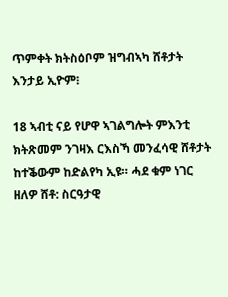ጥምቀት ክትስዕቦም ዝግብኣካ ሸቶታት እንታይ ኢዮም፧

18 ኣብቲ ናይ የሆዋ ኣገልግሎት ምእንቲ ክትጽመም ንገዛእ ርእስኻ መንፈሳዊ ሸቶታት ከተቕውም ከድልየካ ኢዩ። ሓደ ቁም ነገር ዘለዎ ሸቶ: ስርዓታዊ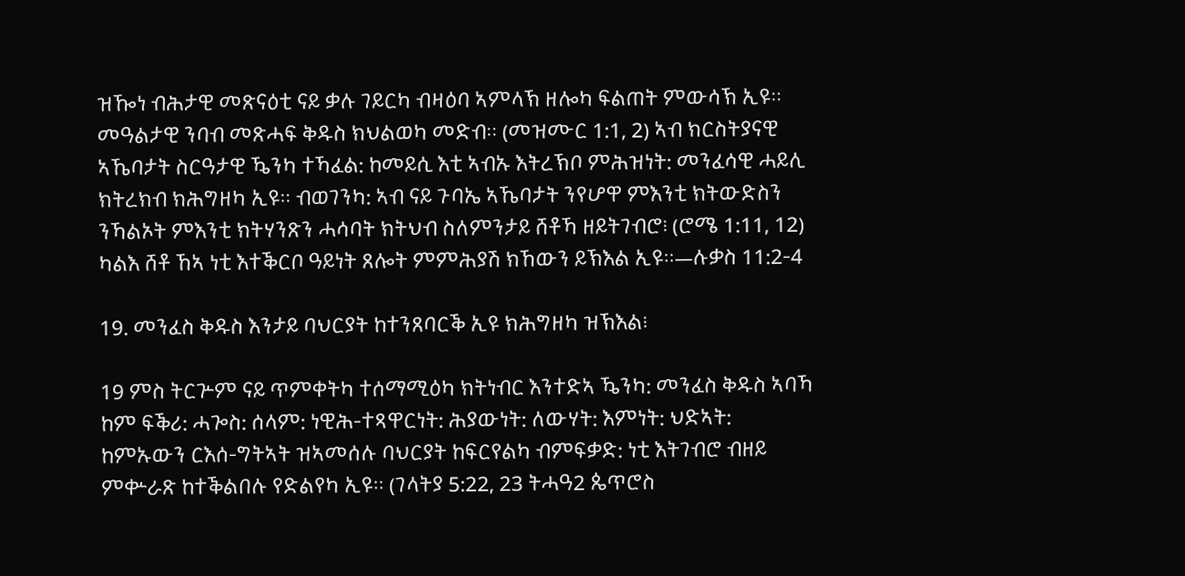ዝዀነ ብሕታዊ መጽናዕቲ ናይ ቃሉ ገይርካ ብዛዕባ ኣምላኽ ዘሎካ ፍልጠት ምውሳኽ ኢዩ። መዓልታዊ ንባብ መጽሓፍ ቅዱስ ክህልወካ መድብ። (መዝሙር 1:1, 2) ኣብ ክርስትያናዊ ኣኼባታት ስርዓታዊ ዄንካ ተኻፈል: ከመይሲ እቲ ኣብኡ እትረኽቦ ምሕዝነት: መንፈሳዊ ሓይሊ ክትረክብ ክሕግዘካ ኢዩ። ብወገንካ: ኣብ ናይ ጉባኤ ኣኼባታት ንየሆዋ ምእንቲ ክትውድስን ንኻልኦት ምእንቲ ክትሃንጽን ሓሳባት ክትህብ ስለምንታይ ሸቶኻ ዘይትገብሮ፧ (ሮሜ 1:11, 12) ካልእ ሸቶ ኸኣ ነቲ እተቕርቦ ዓይነት ጸሎት ምምሕያሽ ክኸውን ይኽእል ኢዩ።—ሉቃስ 11:2-4

19. መንፈስ ቅዱስ እንታይ ባህርያት ከተንጸባርቕ ኢዩ ክሕግዘካ ዝኽእል፧

19 ምስ ትርጕም ናይ ጥምቀትካ ተሰማሚዕካ ክትነብር እንተድኣ ዄንካ: መንፈስ ቅዱስ ኣባኻ ከም ፍቕሪ: ሓጐስ: ሰላም: ነዊሕ-ተጻዋርነት: ሕያውነት: ለውሃት: እምነት: ህድኣት: ከምኡውን ርእሰ-ግትኣት ዝኣመሰሉ ባህርያት ከፍርየልካ ብምፍቃድ: ነቲ እትገብሮ ብዘይ ምቍራጽ ከተቕልበሉ የድልየካ ኢዩ። (ገላትያ 5:22, 23 ትሓዓ2 ጴጥሮስ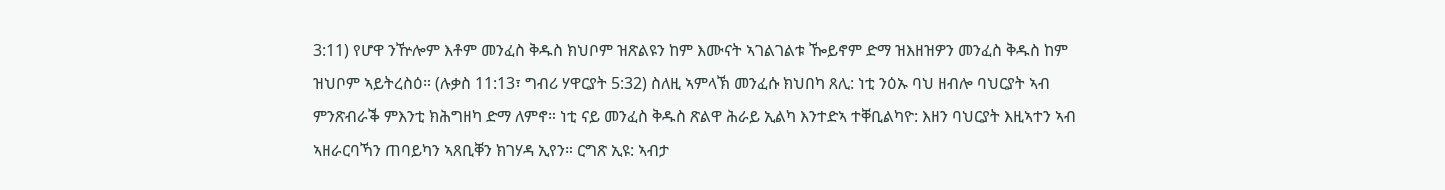3:11) የሆዋ ንዅሎም እቶም መንፈስ ቅዱስ ክህቦም ዝጽልዩን ከም እሙናት ኣገልገልቱ ዀይኖም ድማ ዝእዘዝዎን መንፈስ ቅዱስ ከም ዝህቦም ኣይትረስዕ። (ሉቃስ 11:13፣ ግብሪ ሃዋርያት 5:32) ስለዚ ኣምላኽ መንፈሱ ክህበካ ጸሊ: ነቲ ንዕኡ ባህ ዘብሎ ባህርያት ኣብ ምንጽብራቕ ምእንቲ ክሕግዘካ ድማ ለምኖ። ነቲ ናይ መንፈስ ቅዱስ ጽልዋ ሕራይ ኢልካ እንተድኣ ተቐቢልካዮ: እዘን ባህርያት እዚኣተን ኣብ ኣዘራርባኻን ጠባይካን ኣጸቢቐን ክገሃዳ ኢየን። ርግጽ ኢዩ: ኣብታ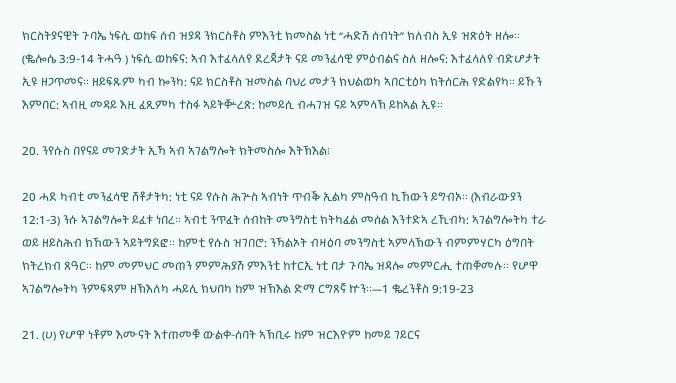ክርስትያናዊት ጉባኤ ነፍሲ ወከፍ ሰብ ዝያዳ ንክርስቶስ ምእንቲ ክመስል ነቲ “ሓድሽ ሰብነት” ክለብስ ኢዩ ዝጽዕት ዘሎ። (ቈሎሴ 3:9-14 ትሓዓ ) ነፍሲ ወከፍና: ኣብ እተፈላለየ ደረጃታት ናይ መንፈሳዊ ምዕብልና ስለ ዘሎና: እተፈላለየ ብድሆታት ኢዩ ዘጋጥመና። ዘይፍጹም ካብ ኰንካ: ናይ ክርስቶስ ዝመስል ባህሪ መታን ክህልወካ ኣበርቲዕካ ክትሰርሕ የድልየካ። ይኹን እምበር: ኣብዚ መዳይ እዚ ፈጺምካ ተስፋ ኣይትቝረጽ: ከመይሲ ብሓገዝ ናይ ኣምላኽ ይከኣል ኢዩ።

20. ንየሱስ በየናይ መገድታት ኢኻ ኣብ ኣገልግሎት ክትመስሎ እትኽእል፧

20 ሓደ ካብቲ መንፈሳዊ ሸቶታትካ: ነቲ ናይ የሱስ ሕጕስ ኣብነት ጥብቕ ኢልካ ምስዓብ ኪኸውን ይግብኦ። (እብራውያን 12:1-3) ንሱ ኣገልግሎት ይፈቱ ነበረ። ኣብቲ ንጥፈት ሰብከት መንግስቲ ክትካፈል መሰል እንተድኣ ረኺብካ: ኣገልግሎትካ ተራ ወይ ዘይስሕብ ክኸውን ኣይትግደፎ። ከምቲ የሱስ ዝገበሮ: ንኻልኦት ብዛዕባ መንግስቲ ኣምላኽውን ብምምሃርካ ዕግበት ክትረክብ ጸዓር። ከም መምህር መጠን ምምሕያሽ ምእንቲ ከተርኢ ነቲ በታ ጉባኤ ዝዳሎ መምርሒ ተጠቐመሉ። የሆዋ ኣገልግሎትካ ንምፍጻም ዘኽእለካ ሓይሊ ክህበካ ከም ዝኽእል ድማ ርግጸኛ ኵን።—1 ቈረንቶስ 9:19-23

21. (ሀ) የሆዋ ነቶም እሙናት እተጠመቑ ውልቀ-ሰባት ኣኽቢሩ ከም ዝርእዮም ከመይ ገይርና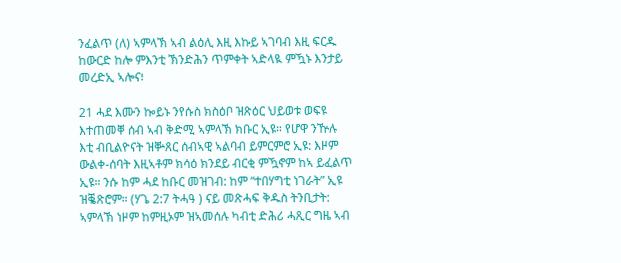ንፈልጥ (ለ) ኣምላኽ ኣብ ልዕሊ እዚ እኩይ ኣገባብ እዚ ፍርዱ ከውርድ ከሎ ምእንቲ ኽንድሕን ጥምቀት ኣድላዪ ምዃኑ እንታይ መረድኢ ኣሎና፧

21 ሓደ እሙን ኰይኑ ንየሱስ ክስዕቦ ዝጽዕር ህይወቱ ወፍዩ እተጠመቐ ሰብ ኣብ ቅድሚ ኣምላኽ ክቡር ኢዩ። የሆዋ ንዅሉ እቲ ብቢልዮናት ዝቝጸር ሰብኣዊ ኣልባብ ይምርምሮ ኢዩ: እዞም ውልቀ-ሰባት እዚኣቶም ክሳዕ ክንደይ ብርቂ ምዃኖም ከኣ ይፈልጥ ኢዩ። ንሱ ከም ሓደ ከቡር መዝገብ: ከም “ተበሃግቲ ነገራት” ኢዩ ዝቘጽሮም። (ሃጌ 2:7 ትሓዓ ) ናይ መጽሓፍ ቅዱስ ትንቢታት: ኣምላኽ ነዞም ከምዚኦም ዝኣመሰሉ ካብቲ ድሕሪ ሓጺር ግዜ ኣብ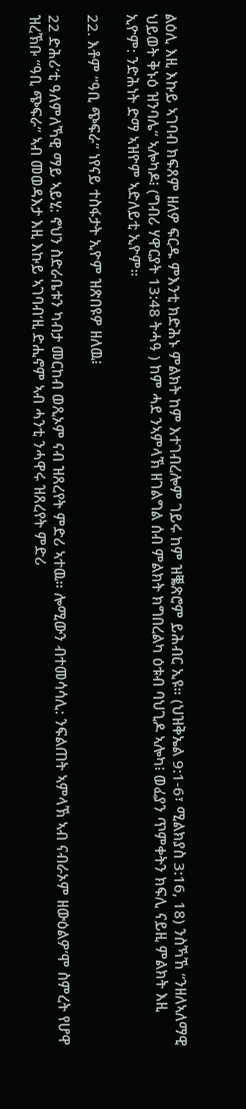ልዕሊ እዚ እኩይ ኣገባብ ክፍጸም ዘለዎ ፍርዱ ምእንቲ ክድሕኑ ምልክት ከም እተገብረሎም ገይሩ ከም ዝቘጽሮም ይሕብር ኢዩ። (ህዝቅኤል 9:1-6፣ ሚልክያስ 3:16, 18) ንስኻኸ “ንዘለኣለማዊ ህይወት ቅኑዕ ዝንባሌ” ኣሎካዶ፧ (ግብሪ ሃዋርያት 13:48 ትሓዓ ) ከም ሓደ ንኣምላኽ ዘገልግል ሰብ ምልክት ክግበረልካ ዕቱብ ባህጊዶ ኣሎካ፧ ወፈያን ጥምቀትን ክፍሊ ናይዚ ምልክት እዚ ኢዮም: ንድሕነት ድማ ኣዝዮም ኣድለይቲ ኢዮም።

22. እቶም “ዓቢ ጭፍራ” ነየናይ ተስፋታት ኢዮም ዝጽበዩዎ ዘለዉ፧

22 ድሕሪ’ቲ ዓለምለኻዊ ማይ ኣይሂ: ኖህን ስድራቤቱን ካብታ መርከብ ወጺኦም ናብ ዝጸረየት ምድሪ ኣተዉ። ሎሚውን ብተመሳሳሊ: ንፍልጠት ኣምላኽ ኣብ ናብራኦም ዘውዕልዎ’ሞ ስምረት የሆዋ ዝረኽቡ “ዓቢ ጭፍራ” ኣብ መወዳእታ እዚ እኩይ ኣገባብ’ዚ ድሒኖም ኣብ ሓንቲ ንሓዋሩ ዝጸረየት ምድሪ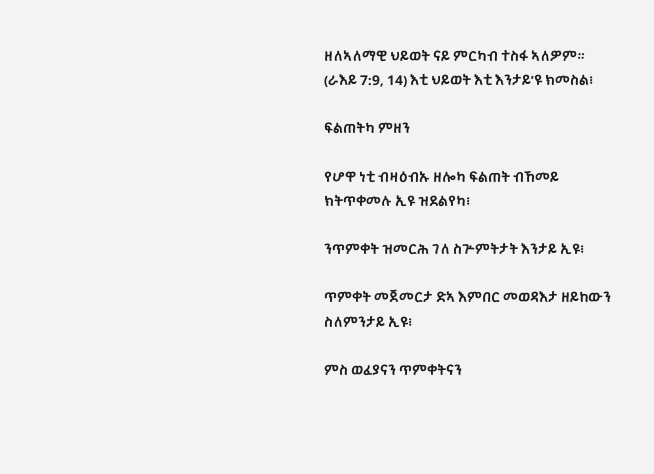ዘለኣለማዊ ህይወት ናይ ምርካብ ተስፋ ኣለዎም። (ራእይ 7:9, 14) እቲ ህይወት እቲ እንታይ’ዩ ክመስል፧

ፍልጠትካ ምዘን

የሆዋ ነቲ ብዛዕብኡ ዘሎካ ፍልጠት ብኸመይ ክትጥቀመሉ ኢዩ ዝደልየካ፧

ንጥምቀት ዝመርሕ ገለ ስጕምትታት እንታይ ኢዩ፧

ጥምቀት መጀመርታ ድኣ እምበር መወዳእታ ዘይከውን ስለምንታይ ኢዩ፧

ምስ ወፈያናን ጥምቀትናን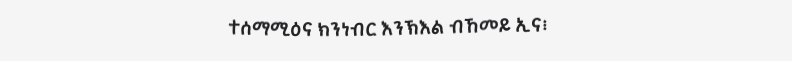ተሰማሚዕና ክንነብር እንኽእል ብኸመይ ኢና፧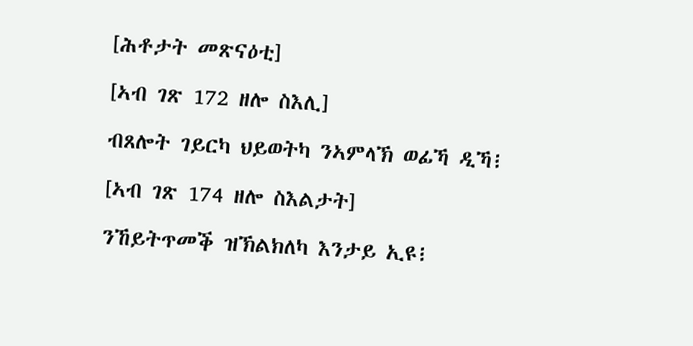[ሕቶታት መጽናዕቲ]

[ኣብ ገጽ 172 ዘሎ ስእሊ]

ብጸሎት ገይርካ ህይወትካ ንኣምላኽ ወፊኻ ዲኻ፧

[ኣብ ገጽ 174 ዘሎ ስእልታት]

ንኸይትጥመቕ ዝኽልክለካ እንታይ ኢዩ፧